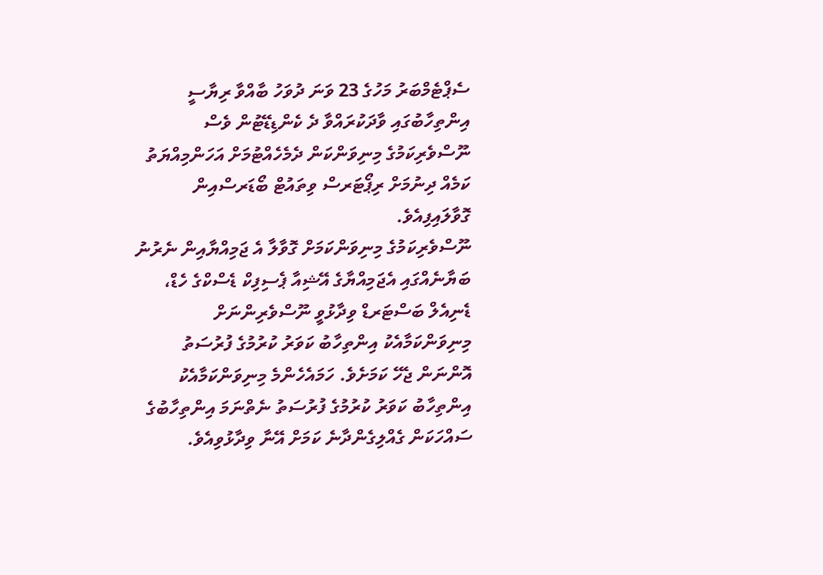ސެޕްޓެމްބަރު މަހުގެ 23 ވަނަ ދުވަހު ބާއްވާ ރިޔާސީ އިންތިހާބުގައި ވާދަކުރައްވާ ދެ ކެންޑިޑޭޓުން ވެސް ނޫސްވެރިކަމުގެ މިނިވަންކަން ދެމެހެއްޓުމަށް އަހަންމިއްޔަތު ކަމެއް ދިނުމަށް ރިޕޯޓަރސް ވިތައުޓް ބޯޑަރސްއިން ގޮވާލައިފިއެވެ.
ނޫސްވެރިކަމުގެ މިނިވަންކަމަށް ގޮވާލާ އެ ޖަމިއްޔާއިން ނެރުނު ބަޔާނެއްގައި އެޖަމިއްޔާގެ އޭޝިއާ ޕެސިފިކް ޑެސްކްގެ ހެޑް، ޑެނިއެލް ބަސްޓަރޑް ވިދާޅުވީ ނޫސްވެރިންނަށް މިނިވަންކަމާއެކު އިންތިހާބު ކަވަރު ކުރުމުގެ ފުރުސަތު އޮންނަން ޖެހޭ ކަމަށެވެ. ހަމައެހެންމެ މިނިވަންކަމާއެކު އިންތިހާބު ކަވަރު ކުރުމުގެ ފުރުސަތު ނެތްނަމަ އިންތިހާބުގެ ސައްހަކަން ގެއްލިގެންދާނެ ކަމަށް އޭނާ ވިދާޅުވިއެވެ.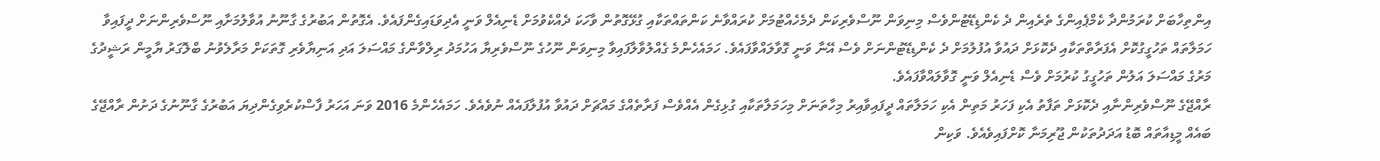އިންތިހާބަށް ކުރަމުންދާ ކެމްޕެއިންގެ ތެރެއިން ދެ ކެންޑިޑޭޓުންވެސް މިނިވަން ނޫސްވެރިކަން ދެމެހެއްޓުމަށް ކުރައްވާނެ ކަންތައްތަކާއި ގުޅޭގޮތުން ވާހަކަ ދެއްކެވުމަށް ޑެނިއެލް ވަނީ އެދިވަޑައިގެންފައެވެ. އެގޮތުން އަބުރުގެ ގާނޫނު އުވާލުމަށާއި ނޫސްވެރިންނަށް ދީފައިވާ ހަމަލާތައް ތަހުގީގުކޮށް އެފަރާތްތަކާއި ދެކޮޅަށް ދައުވާ އުފުލުމަށް ދެ ކެންޑިޑޭޓުންނަށް ވެސް އޭނާ ވަނީ ގޮވާލައްވާފައެވެ. ހަމައެހެންމެ ގެއްލުވާލާފައިވާ މިނިވަން ނޫހުގެ ނޫސްވެރިޔާ އަހުމަދު ރިލްވާންގެ މައްސަލަ އަދި އަނިޔާވެރި ގޮތަކަށް މަރާލެވުނު ބްލޮގަރު ޔާމީން ރަޝީދުގެ މަރުގެ މައްސަލަ އަލުން ތަހުގީގު ކުރުމަށް ވެސް ޑެނިއެލް ވަނީ ގޮވާލައްވާފައެވެ.
ރާއްޖޭގެ ނޫސްވެރިންނާއި ދެކޮޅަށް ތަފާތު އެކި ފަހަރު މަތިން އެކި ހަމަލާތައް ދީފައިވާއިރު މިހާތަނަށް މިހަމަލާތަކާއި ގުޅިގެން އެއްވެސް ފަރާތެއްގެ މައްޗަށް ދައުވާ އުފުލާފައެއް ނުވެއެވެ. ހަމައެހެންމެ 2016 ވަނަ އަހަރު ފާސްކުރެވިގެންދިޔަ އަބުރުގެ ގާނޫނުގެ ދަށުން ރާއްޖޭގެ ބައެއް މީޑިއާތައް ބޮޑު އަދަދުތަކުން ޖޫރިމަނާ ކޮށްފައިވެއެވެ. ވަކިން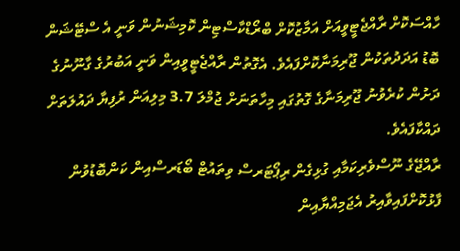ހާއްސަކޮށް ރާއްޖެޓީވީއަށް އަމާޒުކޮށް ބްރޯޑްކާސްޓިން ކޮމިޝަނުން ވަނީ އެ ސްޓޭޝަން ބޮޑު އަދަދުތަކުން ޖޫރިމަނާކޮށްފައެވެ. އެގޮތުން ރާއްޖެޓީވީއިން ވަނީ އަބުރުގެ ގާނޫނުގެ ދަށުން ކުރެވުނު ޖޫރިމަނާގެ ގޮތުގައި މިހާތަނަށް ޖުމްލަ 3.7 މިލިއަން ރުފިޔާ ދައުލަތަށް ދައްކާފައެވެ.
ރާއްޖޭގެ ނޫސްވެރިކަމާއި ގުޅިގެން ރިޕޯޓަރސް ވިތައުޓް ބޯޑަރސްއިން ކަންބޮޑުވުން ފާޅުކޮށްފައިވާއިރު އެޖަމިއްޔާއިން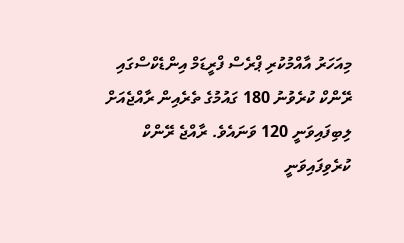މިއަހަރު އާއްމުކުރި ޕްރެސް ފްރީޑަމް އިންޑެކްސްގައި ރޭންކް ކުރެވުނު 180 ގައުމުގެ ތެރެއިން ރާއްޖެއަށް ލިބިފައިވަނީ 120 ވަނައެވެ. ރާއްޖެ ރޭންކް ކުރެވިފައިވަނީ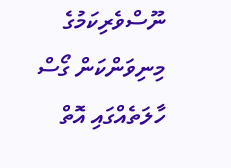ނޫސްވެރިކަމުގެ މިނިވަންކަން ގޯސް ހާލަތެއްގައި އޮތް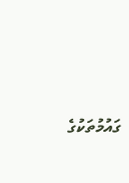ގައުމުތަކުގެ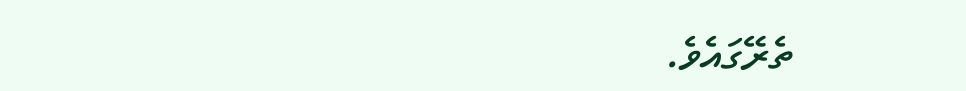ތެރޭގައެވެ.